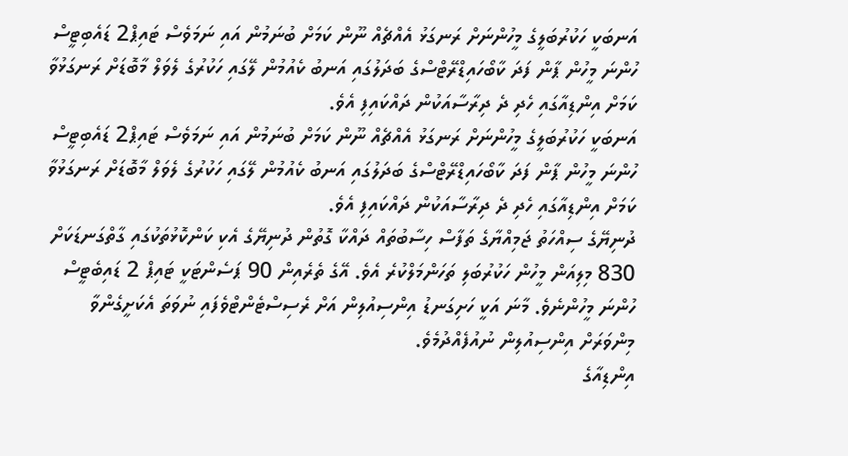އަނބަކީ ހަކުރުބަލީގެ މީހުންނަށް ރަނގަޅު އެއްޗެއް ނޫން ކަމަށް ބުނަމުން އައި ނަމަވެސް ޓައިޕް2 ޑައެބިޓީސް ހުންނަ މީހުން ޕާން ފަދަ ކާބޯހައިޑްރޭޓްސްގެ ބަދަލުގައި އަނބު ކެއުމުން ލޭގައި ހަކުރުގެ ލެވަލް މާބޮޑަށް ރަނގަޅުވާ ކަމަށް އިންޑިއާގައި ހެދި ދެ ދިރާސާއަކުން ދައްކައިފި އެވެ.
އަނބަކީ ހަކުރުބަލީގެ މީހުންނަށް ރަނގަޅު އެއްޗެއް ނޫން ކަމަށް ބުނަމުން އައި ނަމަވެސް ޓައިޕް2 ޑައެބިޓީސް ހުންނަ މީހުން ޕާން ފަދަ ކާބޯހައިޑްރޭޓްސްގެ ބަދަލުގައި އަނބު ކެއުމުން ލޭގައި ހަކުރުގެ ލެވަލް މާބޮޑަށް ރަނގަޅުވާ ކަމަށް އިންޑިއާގައި ހެދި ދެ ދިރާސާއަކުން ދައްކައިފި އެވެ.
ދުނިޔޭގެ ސިއްހަތު ޖަމިއްޔާގެ ތަފާސް ހިސާބުތައް ދައްކާ ގޮތުން ދުނިޔޭގެ އެކި ކަންކޮޅުތަކުގައި ގާތްގަނޑަކަށް 830 މިލިއަން މީހުން ހަކުރުބަލި ތަހަންމަލްކުރެ އެވެ. އޭގެ ތެރެއިން 90 ޕަސެންޓަކީ ޓައިޕް 2 ޑައިބެޓީސް ހުންނަ މީހުންނެވެ. މާނަ އަކީ ހަށިގަނޑު އިންސިއުލިން އަށް ރެސިސްޓެންޓްވެފައި ނުވަތަ އެކަށީގެންވާ މިންވަރަށް އިންސިއުލިން ނުއުފެއްދުމެވެ.
އިންޑިއާގެ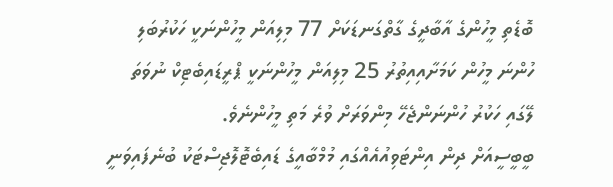ބޮޑެތި މީހުންގެ އާބާދީގެ ގާތްގަނޑަކަށް 77 މިލިއަން މީހުންނަކީ ހަކުރުބަލި ހުންނަ މީހުން ކަމަށާއިއިތުރު 25 މިލިއަން މީހުންނަކީ ޕްރީޑައިބެޓިކް ނުވަތަ ލޭގައި ހަކުރު ހުންނަންޖެހޭ މިންވަރަށް ވުރެ މަތި މީހުންނެވެ.
ބީބީސީއަށް ދިން އިންޓަވިއުއެއްގައި މުމްބާއީގެ ޑައިބެޓޮލޮޖިސްޓަކު ބުނެފައިވަނީ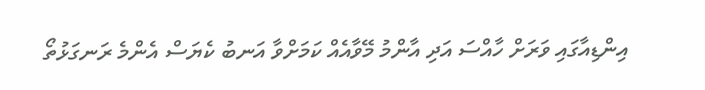އިންޑިއާގައި ވަރަށް ހާއްސަ އަދި އާންމު މޭވާއެއް ކަމަށްވާ އަނބު ކެޔަސް އެންމެ ރަނގަޅުތޯ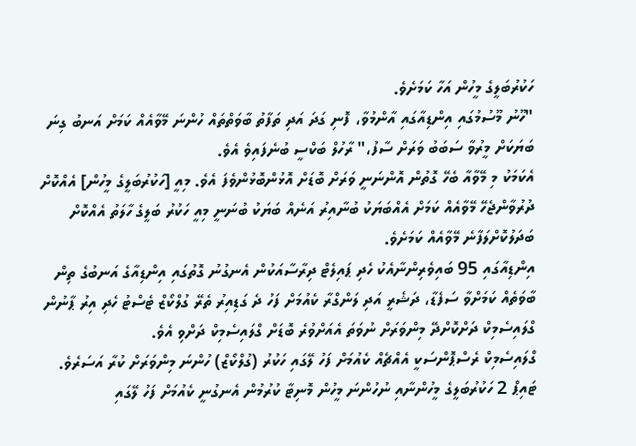ހަކުރުބަލީގެ މީހުން އަހާ ކަމަށެވެ.
"ހޫނު މޫސުމުގައި އިންޑިއާގައި އާންމުވާ، ފޮނި ގަދަ އަދި ތަފާތު ބާވަތްތައް ހުންނަ މޭވާއެއް ކަމަށް އަނބު ގިނަ ބަޔަކަށް މީރުވާ ސަބަބު ވަރަށް ސާފު،" ރާހުލް ބަކްސީ ބުނެފައިވެ އެވެ.
އެކަމަކު މި މޭވާއާ ބެހޭ ގޮތުން އޮންނަނީ ވަރަށް ބޮޑަށް އޮޅުންބޮޅުންވެފަ އެވެ. މިއީ [ހަކުރުބަލީގެ މީހުން] އެއްކޮށް ދުރުވާންޖެހޭ މޭވާއެއް ކަމަށް އެއްބަޔަކު ބުނާއިރު އަނެއް ބަޔަކު ބުނަނީ މިއީ ހަކުރު ބަލީގެ ހާލަތު އެއްކޮށް ބަދަލުކޮށްލަފާނެ މޭވާއެއް ކަމަށެވެ.
އިންޑިއާގައި 95 ބައިވެރިންނާއެކު ހެދި ޕައިލެޓް ދިރާސާއަކުން އެނގުނު ގޮތުގައި އިންޑިއާގެ އަނބުގެ ތިން ބާވަތެއް ކަމަށްވާ ސަފެޑާ، ދަޝެރީ އަދި ލަންގްރާ ކެއުމަށް ފަހު ދެ ގަޑިއިރު ތެރޭ ގުލްކޯޒް ޓެސްޓު ހެދި އިރު ޕާނުން ގްލައިސެމިކް ދަށްކޮށްދޭ މިންވަރަށް ނުވަތަ އެއަށްވުރެ ބޮޑަށް ގްލައިސެމިކް ދަށްވި އެވެ.
ގްލައިސެމިކް ރެސްޕޮންސަކީ އެއްޗެއް ކެއުމަށް ފަހު ލޭގައި ހަކުރު (ގުލްކޯޒް) ހުންނަ މިންވަރަށް ކުރާ އަސަރެވެ.
ޓައިޕް 2 ހަކުރުބަލީގެ މީހުންނާއި ނުހުންނަ މީހުން މޮނިޓާ ކުރުމުން އެނގުނީ ކެއުމަށް ފަހު ލޭގައި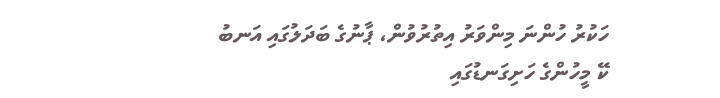ހަކުރު ހުންނަ މިންވަރު އިތުރުވުން، ޕާނުގެ ބަދަލުގައި އަނބު ކޭ މީހުންގެ ހަށިގަނޑުގައި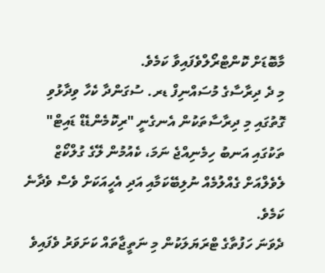މާބޮޑަށް ކޮންޓްރޯލްވެފައިވާ ކަމެވެ.
މި ދެ ދިރާސާގެ މުސައްނިފް ޑރ. ސުގަންދާ ކެހާ ވިދާޅުވި ގޮތުގައި މި ދިރާސާތަކުން އެނގެނީ "ރިކޮމެންޑެޑް ޑައިޓް" ތަކުގައި އަނބު ހިމެނިއްޖެ ނަމަ، ކެއުމުން ލޭގެ ގުލްކޯޒް ލެވެލްއަށް ގެއްލުމެއް ނުލިބޭކަމާއި އަދި އެހީއަކަށް ވެސް ވެދާނެ ކަމެވެ.
ދެވަނަ ހަފުތާގެ ޓްރަޔަލަކުން މި ނަތީޖާތައް ކަށަވަރު ވެފައިވެ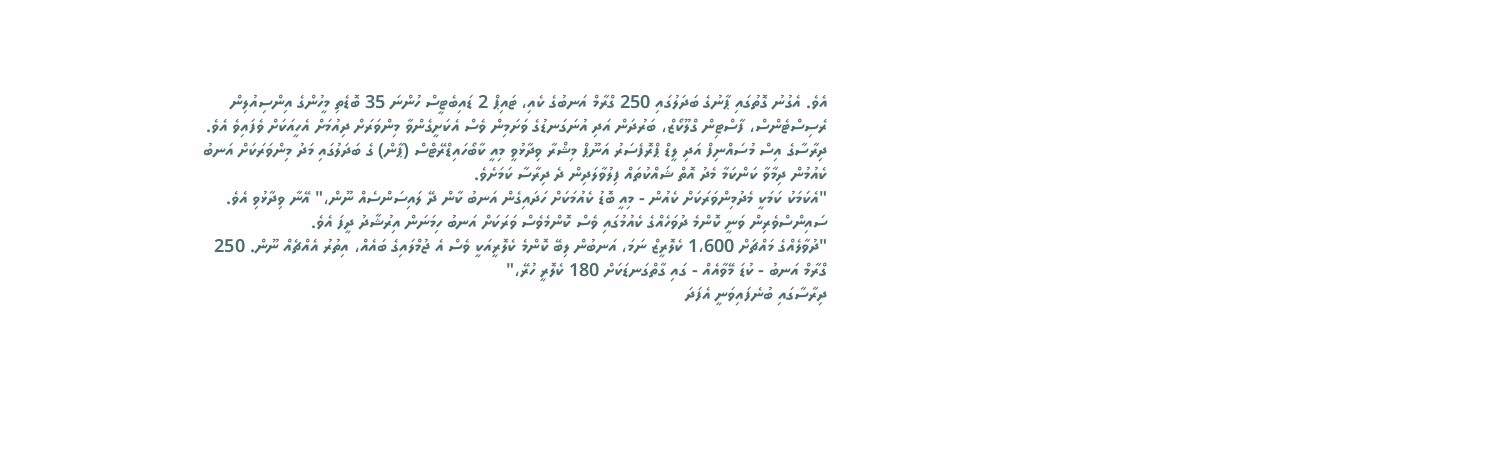އެވެ. އެގުނު ގޮތުގައި ޕާނުގެ ބަދަލުގައި 250 ގްރާމް އަނބުގެ ކެއި، ޓައިޕް 2 ޑައިބެޓީސް ހުންނަ 35 ބޮޑެތި މީހުންގެ އިންސިއުލިން ރެސިސްޓެންސް، ފާސްޓިން ގްލޫކޯޒް، ބަރުދަން އަދި އުނަގަނޑުގެ ވަށަމިން ވެސް އެކަށީގެންވާ މިންވަރަށް ދިއުމަށް އެހީއަކަށް ވެފައިވެ އެވެ.
ދިރާސާގެ އިސް މުސައްނިފް އަދި ލީޑް ޕްރޮފެސަރު އަނޫޕް މިޝްރާ ވިދާޅުވީ މިއީ ކާބޯހައިޑްރޭޓްސް (ޕާން) ގެ ބަދަލުގައި މަދު މިންވަރަކަށް އަނބު ކެއުމުން ދިމާވާ ކަންކަމާ މެދު އޮތް ޝައްކުތައް ފިލުވާލަދިން ދެ ދިރާސާ ކަމަށެވެ.
"އެކަމަކު ކަމަކީ މެދުމިންވަރަކަށް ކެއުން - މިއީ ބޮޑު ކެއުމަކަށް ހަދައިގެން އަނބު ކާން ދޭ ލައިސަންސެއް ނޫން،" އޭނާ ވިދާޅުވި އެވެ.
ސައިންސްވެރިން ވަނީ ކޮންމެ ދުވަހެއްގެ ކެއުމުގައި ވެސް ކޮންމެވެސް ވަރަކަށް އަނބު ހިމަނަން އިރުޝާދު ދީފަ އެވެ.
"ދުވާލެއްގެ މައްޗަށް 1،600 ކެލޮރީޒް ނަމަ، އަނބުން ލިބޭ ކޮންމެ ކެލޮރީއަކީ ވެސް އެ ޖުމްލައިގެ ބައެއް، އިތުރު އެއްޗެއް ނޫން. 250 ގްރާމް އަނބު - ކުޑަ މޭވާއެއް - ގައި ގާތްގަނޑަކަށް 180 ކެލޮރީ ހުރޭ،"
ދިރާސާގައި ބުނެފައިވަނީ އެފަދަ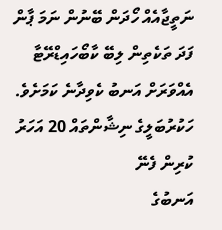ނަތީޖާއެއް ހޯދަން ބޭނުން ނަމަ ޕާން ފަދަ ތަކެތިން ލިބޭ ކާބޯހައިޑްރޭޓާ އެއްވަރަށް އަނބު ކެވިދާނެ ކަމަށެވެ.
ހަކުރުބަލީގެ ނިޝާންތައް 20 އަހަރު ކުރިން ފެނޭ
އަނބުގެ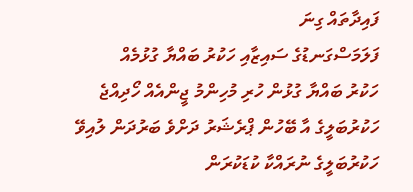ފައިދާތައް ގިނަ
ފަލަމަސްގަނޑުގެ ސައިޒާއި ހަކުރު ބައްޔާ ގުޅުމެއް
ހަކުރު ބައްޔާ ގުޅުން ހުރި މުހިންމު ޖީންއެއް ހޯދިއްޖެ
ހަކުރުބަލީގެ އާ ބޭހުން ޕްރެޝަރު ދަށްވެ ބަރުދަން ލުއިވޭ
ހަކުރުބަލީގެ ނުރައްކާ ކުޑަކުރަން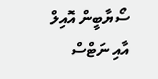ސޯޔާބީން އޮއިލް އާއި ނަޓްސް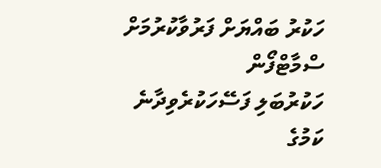ހަކުރު ބައްޔަށް ފަރުވާކުރުމަށް ސްމާޓްފޯން
ހަކުރުބަލި ފަސޭހަކުރެވިދާނެ ކަމުގެ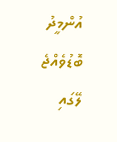އުންމީދު ބޮޑުވެއްޖެ
ލޭގައި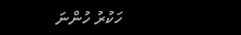ހަކުރު ހުންނަ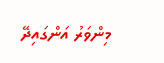މިންވަރު އަންގައިދޭ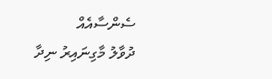ސެންސާއެއް
ދުވާލު މާގިނައިރު ނިދާ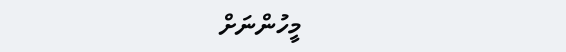މީހުންނަށް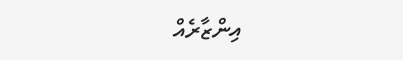އިންޒާރެއް